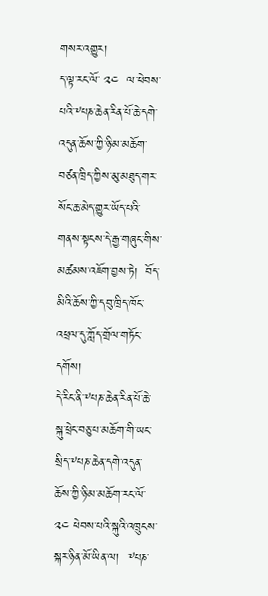གསར་འགྱུར།
ད་ལྟ་རང་ལོ་ ༢༤  ལ་ཕེབས་པའི་༸པཎ་ཆེན་རིན་པོ་ཆེ་དགེ་འདུན་ཆོས་ཀྱི་ཉི་མ་མཆོག་བཙན་ཁྲིད་ཀྱིས་མུ་མཐུད་གར་སོང་ཆ་མེད་གྱུར་ཡོད་པའི་གནས་སྟངས་དེ་རྒྱ་གཞུང་གིས་མཚམས་འཇོག་བྱས་ཏེ།  བོད་མིའི་ཆོས་ཀྱི་དབུ་ཁྲིད་ཁོང་འཕྲལ་དུ་ཀློད་གྲོལ་གཏོང་དགོས།
དེ་རིང་ནི་༸པཎ་ཆེན་རིན་པོ་ཆེ་སྐུ་ཕྲེང་བཅུ་པ་མཆོག་གི་ཡང་སྲིད་༸པཎ་ཆེན་དགེ་འདུན་ཆོས་ཀྱི་ཉི་མ་མཆོག་རང་ལོ་ ༢༤ ཕེབས་པའི་སྐུའི་འཁྲུངས་སྐར་ཉིན་མོ་ཡིན་ལ།  ༸པཎ་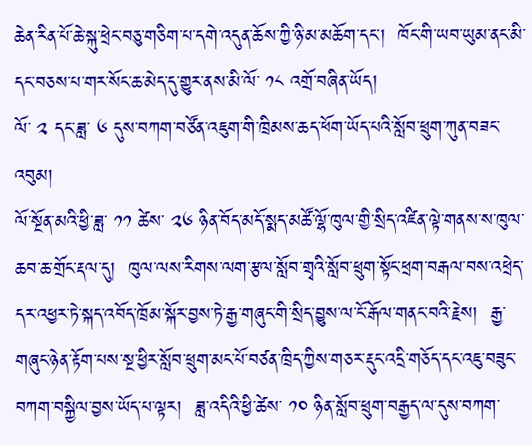ཆེན་རིན་པོ་ཆེ་སྐུ་ཕྲེང་བཅུ་གཅིག་པ་དགེ་འདུན་ཆོས་ཀྱི་ཉི་མ་མཆོག་དང་།  ཁོང་གི་ཡབ་ཡུམ་ནང་མི་དང་བཅས་པ་གར་སོང་ཆ་མེད་དུ་གྱུར་ནས་མི་ལོ་ ༡༨ འགྲོ་བཞིན་ཡོད།
ལོ་ ༢ དང་ཟླ་ ༦ དུས་བཀག་བཙོན་འཇུག་གི་ཁྲིམས་ཆད་ཕོག་ཡོད་པའི་སློབ་ཕྲུག་ཀུན་བཟང་འབུམ།
ལོ་སྔོན་མའི་ཕྱི་ཟླ་ ༡༡ ཚེས་ ༢༦ ཉིན་བོད་མདོ་སྨད་མཚོ་ལྷོ་ཁུལ་གྱི་སྲིད་འཛིན་ལྟེ་གནས་ས་ཁུལ་ཆབ་ཆ་གྲོང་རྡལ་དུ།  ཁུལ་ལས་རིགས་ལག་རྩལ་སློབ་གྲྭའི་སློབ་ཕྲུག་སྟོང་ཕྲག་བརྒལ་བས་འཕྲེད་དར་འཕྱར་ཏེ་སྐད་འབོད་ཁྲོམ་སྐོར་བྱས་ཏེ་རྒྱ་གཞུང་གི་སྲིད་བྱུས་ལ་ངོ་རྒོལ་གནང་བའི་རྗེས།  རྒྱ་གཞུང་ཉེན་རྟོག་པས་སྔ་ཕྱིར་སློབ་ཕྲུག་མང་པོ་བཙན་ཁྲིད་ཀྱིས་གཅར་རྡུང་འདྲི་གཅོད་དང་འཇུ་བཟུང་བཀག་བསྐྱིལ་བྱས་ཡོད་པ་ལྟར།  ཟླ་འདིའི་ཕྱི་ཚེས་ ༡༠ ཉིན་སློབ་ཕྲུག་བརྒྱད་ལ་དུས་བཀག་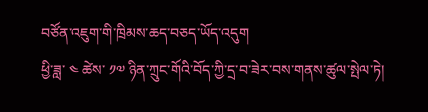བཙོན་འཇུག་གི་ཁྲིམས་ཆད་བཅད་ཡོད་འདུག
ཕྱི་ཟླ་ ༤ ཚེས་ ༡༧ ཉིན་ཀྲུང་གོའི་བོད་ཀྱི་དྲ་བ་ཟེར་བས་གནས་ཚུལ་སྤེལ་ཏེ།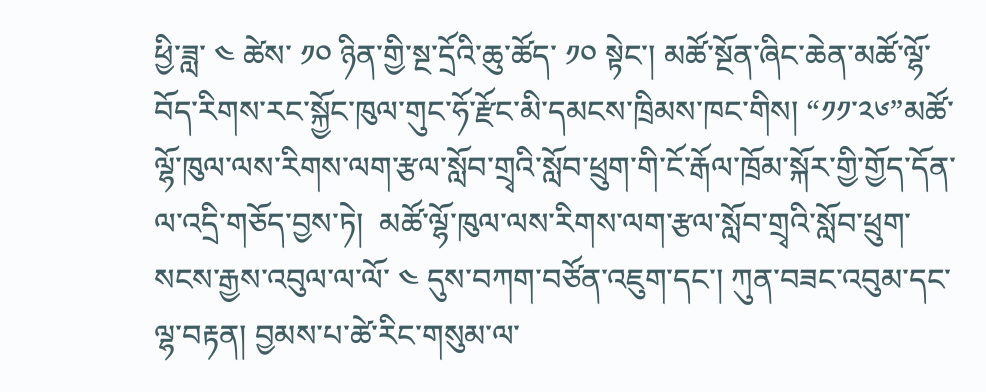ཕྱི་ཟླ་ ༤ ཚེས་ ༡༠ ཉིན་གྱི་སྔ་དྲོའི་ཆུ་ཚོད་ ༡༠ སྟེང་། མཚོ་སྔོན་ཞིང་ཆེན་མཚོ་ལྷོ་བོད་རིགས་རང་སྐྱོང་ཁུལ་གུང་ཧོ་རྫོང་མི་དམངས་ཁྲིམས་ཁང་གིས། “༡༡་༢༦”མཚོ་ལྷོ་ཁུལ་ལས་རིགས་ལག་རྩལ་སློབ་གྲྭའི་སློབ་ཕྲུག་གི་ངོ་རྒོལ་ཁྲོམ་སྐོར་གྱི་གྱོད་དོན་ལ་འདྲི་གཅོད་བྱས་ཏེ།  མཚོ་ལྷོ་ཁུལ་ལས་རིགས་ལག་རྩལ་སློབ་གྲྭའི་སློབ་ཕྲུག་སངས་རྒྱས་འབུལ་ལ་ལོ་ ༤ དུས་བཀག་བཙོན་འཇུག་དང་། ཀུན་བཟང་འབུམ་དང་ལྷ་བརྟན། བྱམས་པ་ཚེ་རིང་གསུམ་ལ་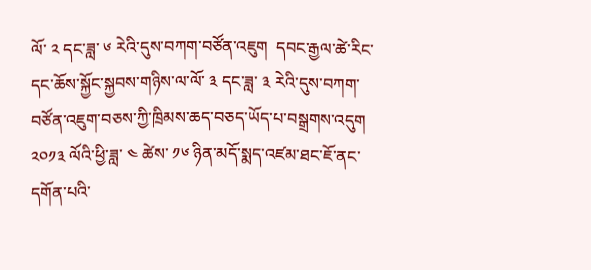ལོ་ ༢ དང་ཟླ་ ༦ རེའི་དུས་བཀག་བཙོན་འཇུག  དབང་རྒྱལ་ཚེ་རིང་དང་ཆོས་སྐྱོང་སྐྱབས་གཉིས་ལ་ལོ་ ༣ དང་ཟླ་ ༣ རེའི་དུས་བཀག་བཙོན་འཇུག་བཅས་ཀྱི་ཁྲིམས་ཆད་བཅད་ཡོད་པ་བསྒྲགས་འདུག
༢༠༡༣ ལོའི་ཕྱི་ཟླ་ ༤ ཚེས་ ༡༦ ཉིན་མདོ་སྨད་འཛམ་ཐང་ཇོ་ནང་དགོན་པའི་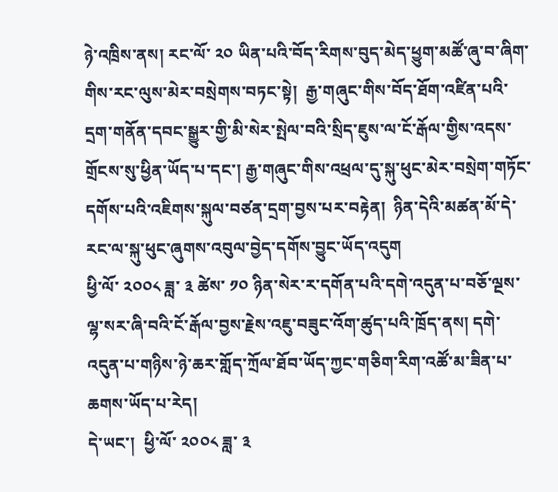ཉེ་འཁྲིས་ནས། རང་ལོ་ ༢༠ ཡིན་པའི་བོད་རིགས་བུད་མེད་ཕྱུག་མཚོ་ཞུ་བ་ཞིག་གིས་རང་ལུས་མེར་བསྲེགས་བཏང་སྟེ།  རྒྱ་གཞུང་གིས་བོད་ཐོག་འཛིན་པའི་དྲག་གནོན་དབང་སྒྱུར་གྱི་མི་སེར་སྤེལ་བའི་སྲིད་ཇུས་ལ་ངོ་རྒོལ་གྱིས་འདས་གྲོངས་སུ་ཕྱིན་ཡོད་པ་དང་། རྒྱ་གཞུང་གིས་འཕྲལ་དུ་སྐུ་ཕུང་མེར་བསྲེག་གཏོང་དགོས་པའི་འཇིགས་སྐུལ་བཙན་དྲག་བྱས་པར་བརྟེན།  ཉིན་དེའི་མཚན་མོ་དེ་རང་ལ་སྐུ་ཕུང་ཞུགས་འབུལ་བྱེད་དགོས་བྱུང་ཡོད་འདུག
ཕྱི་ལོ་ ༢༠༠༨ ཟླ་ ༣ ཚེས་ ༡༠ ཉིན་སེར་ར་དགོན་པའི་དགེ་འདུན་པ་བཅོ་ལྔས་ལྷ་སར་ཞི་བའི་ངོ་རྒོལ་བྱས་རྗེས་འཇུ་བཟུང་འོག་ཚུད་པའི་ཁྲོད་ནས། དགེ་འདུན་པ་གཉིས་ཉེ་ཆར་གློད་ཀྲོལ་ཐོབ་ཡོད་ཀྱང་གཅིག་རིག་འཚོ་མ་ཟིན་པ་ཆགས་ཡོད་པ་རེད།
དེ་ཡང་།  ཕྱི་ལོ་ ༢༠༠༨ ཟླ་ ༣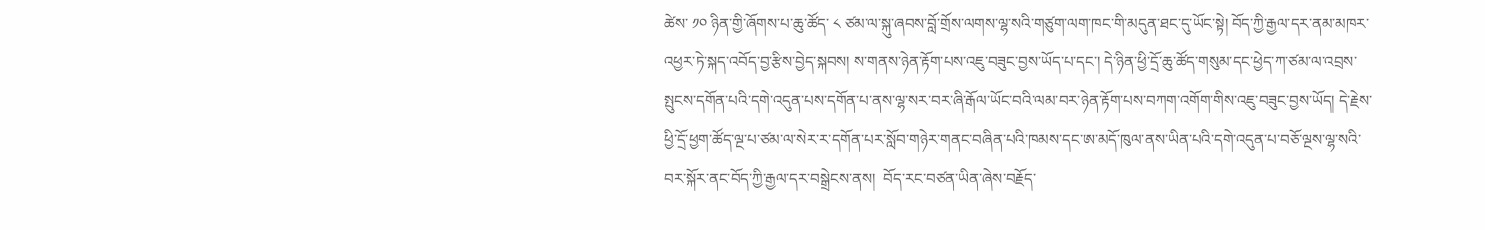ཚེས་ ༡༠ ཉིན་གྱི་ཞོགས་པ་ཆུ་ཚོད་ ༨ ཙམ་ལ་སྐུ་ཞབས་བློ་གྲོས་ལགས་ལྷ་སའི་གཙུག་ལག་ཁང་གི་མདུན་ཐང་དུ་ཡོང་སྟེ། བོད་ཀྱི་རྒྱལ་དར་ནམ་མཁར་འཕྱར་ཏེ་སྐད་འབོད་བྱ་རྩིས་བྱེད་སྐབས། ས་གནས་ཉེན་རྟོག་པས་འཇུ་བཟུང་བྱས་ཡོད་པ་དང་། དེ་ཉིན་ཕྱི་དྲོ་ཆུ་ཚོད་གསུམ་དང་ཕྱེད་ཀ་ཙམ་ལ་འབྲས་སྤུངས་དགོན་པའི་དགེ་འདུན་པས་དགོན་པ་ནས་ལྷ་སར་བར་ཞི་རྒོལ་ཡོང་བའི་ལམ་བར་ཉེན་རྟོག་པས་བཀག་འགོག་གིས་འཇུ་བཟུང་བྱས་ཡོད། དེ་རྗེས་ཕྱི་དྲོ་ཕྱག་ཚོད་ལྔ་པ་ཙམ་ལ་སེར་ར་དགོན་པར་སློབ་གཉེར་གནང་བཞིན་པའི་ཁམས་དང་ཨ་མདོ་ཁུལ་ནས་ཡིན་པའི་དགེ་འདུན་པ་བཅོ་ལྔས་ལྷ་སའི་བར་སྐོར་ནང་བོད་ཀྱི་རྒྱལ་དར་བསྒྲེངས་ནས།  བོད་རང་བཙན་ཡིན་ཞེས་བརྗོད་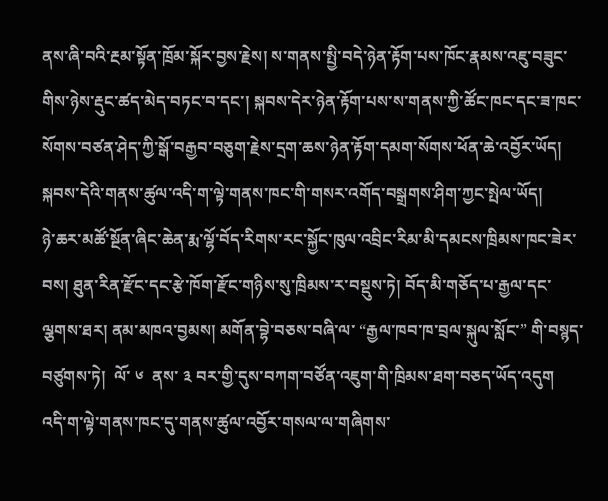ནས་ཞི་བའི་རྔམ་སྟོན་ཁྲོམ་སྐོར་བྱས་རྗེས། ས་གནས་སྤྱི་བདེ་ཉེན་རྟོག་པས་ཁོང་རྣམས་འཇུ་བཟུང་གིས་ཉེས་རྡུང་ཚད་མེད་བཏང་བ་དང་། སྐབས་དེར་ཉེན་རྟོག་པས་ས་གནས་ཀྱི་ཚོང་ཁང་དང་ཟ་ཁང་སོགས་བཙན་ཤེད་ཀྱི་སྒོ་བརྒྱབ་བཅུག་རྗེས་དྲག་ཆས་ཉེན་རྟོག་དམག་སོགས་ཕོན་ཆེ་འབྱོར་ཡོད། སྐབས་དེའི་གནས་ཚུལ་འདི་ག་ལྟེ་གནས་ཁང་གི་གསར་འགོད་བསྒྲགས་ཤིག་ཀྱང་སྤེལ་ཡོད།
ཉེ་ཆར་མཚོ་སྔོན་ཞིང་ཆེན་རྨ་ལྷོ་བོད་རིགས་རང་སྐྱོང་ཁུལ་འབྲིང་རིམ་མི་དམངས་ཁྲིམས་ཁང་ཟེར་བས། ཐུན་རིན་རྫོང་དང་རྩེ་ཁོག་རྫོང་གཉིས་སུ་ཁྲིམས་ར་བསྡུས་ཏེ། བོད་མི་གཅོད་པ་རྒྱལ་དང་ལྕགས་ཐར། ནམ་མཁའ་བྱམས། མགོན་བྷེ་བཅས་བཞི་ལ་ “རྒྱལ་ཁབ་ཁ་བྲལ་སྐུལ་སློང་” གི་བསྙད་བཙུགས་ཏེ།  ལོ་ ༦  ནས་ ༣ བར་གྱི་དུས་བཀག་བཙོན་འཇུག་གི་ཁྲིམས་ཐག་བཅད་ཡོད་འདུག
འདི་ག་ལྟེ་གནས་ཁང་དུ་གནས་ཚུལ་འབྱོར་གསལ་ལ་གཞིགས་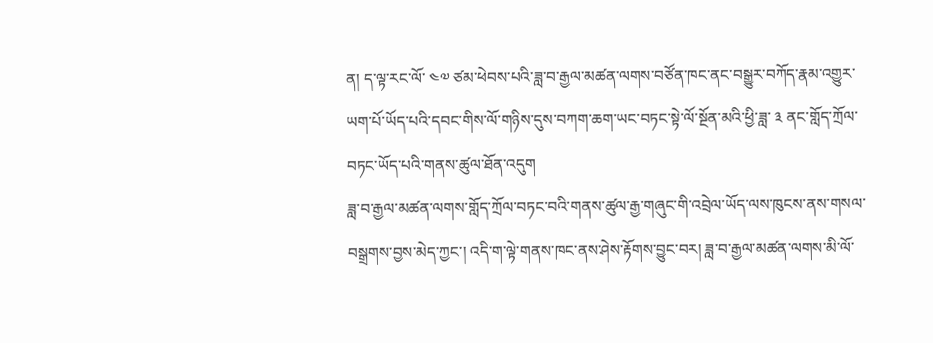ན། ད་ལྟ་རང་ལོ་ ༤༧ ཙམ་ཕེབས་པའི་ཟླ་བ་རྒྱལ་མཚན་ལགས་བཙོན་ཁང་ནང་བསྒྱུར་བཀོད་རྣམ་འགྱུར་ཡག་པོ་ཡོད་པའི་དབང་གིས་ལོ་གཉིས་དུས་བཀག་ཆག་ཡང་བཏང་སྟེ་ལོ་སྔོན་མའི་ཕྱི་ཟླ་ ༣ ནང་གློད་ཀྲོལ་བཏང་ཡོད་པའི་གནས་ཚུལ་ཐོན་འདུག
ཟླ་བ་རྒྱལ་མཚན་ལགས་གློད་ཀྲོལ་བཏང་བའི་གནས་ཚུལ་རྒྱ་གཞུང་གི་འབྲེལ་ཡོད་ལས་ཁུངས་ནས་གསལ་བསྒྲགས་བྱས་མེད་ཀྱང་། འདི་ག་ལྟེ་གནས་ཁང་ནས་ཤེས་རྟོགས་བྱུང་བར། ཟླ་བ་རྒྱལ་མཚན་ལགས་མི་ལོ་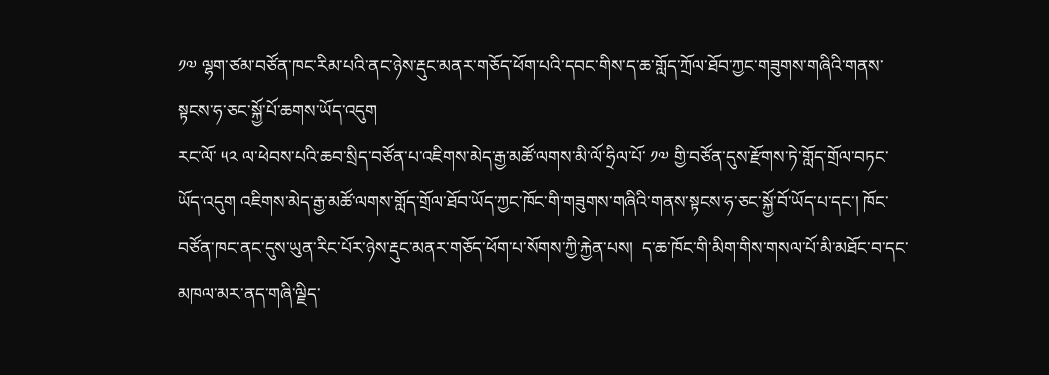༡༧ ལྷག་ཙམ་བཙོན་ཁང་རིམ་པའི་ནང་ཉེས་རྡུང་མནར་གཅོད་ཕོག་པའི་དབང་གིས་ད་ཆ་གློད་ཀྲོལ་ཐོབ་ཀྱང་གཟུགས་གཞིའི་གནས་སྟངས་ཧ་ཅང་སྐྱོ་པོ་ཆགས་ཡོད་འདུག
རང་ལོ་ ༥༢ ལ་ཕེབས་པའི་ཆབ་སྲིད་བཙོན་པ་འཇིགས་མེད་རྒྱ་མཚོ་ལགས་མི་ལོ་ཧྲིལ་པོ་ ༡༧ གྱི་བཙོན་དུས་རྫོགས་ཏེ་གློད་གྲོལ་བཏང་ཡོད་འདུག འཇིགས་མེད་རྒྱ་མཚོ་ལགས་གློད་གྲོལ་ཐོབ་ཡོད་ཀྱང་ཁོང་གི་གཟུགས་གཞིའི་གནས་སྟངས་ཧ་ཅང་སྐྱོ་བོ་ཡོད་པ་དང་། ཁོང་བཙོན་ཁང་ནང་དུས་ཡུན་རིང་པོར་ཉེས་རྡུང་མནར་གཅོད་ཕོག་པ་སོགས་ཀྱི་རྐྱེན་པས།  ད་ཆ་ཁོང་གི་མིག་གིས་གསལ་པོ་མི་མཐོང་བ་དང་མཁལ་མར་ནད་གཞི་ལྗིད་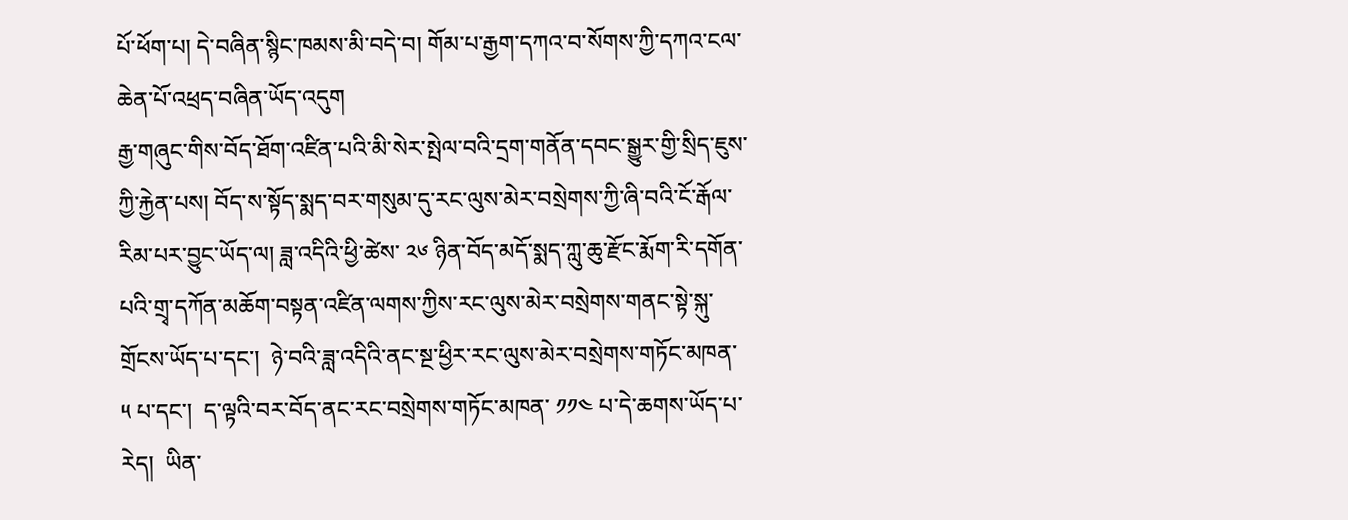པོ་ཕོག་པ། དེ་བཞིན་སྙིང་ཁམས་མི་བདེ་བ། གོམ་པ་རྒྱག་དཀའ་བ་སོགས་ཀྱི་དཀའ་ངལ་ཆེན་པོ་འཕྲད་བཞིན་ཡོད་འདུག
རྒྱ་གཞུང་གིས་བོད་ཐོག་འཛིན་པའི་མི་སེར་སྤེལ་བའི་དྲག་གནོན་དབང་སྒྱུར་གྱི་སྲིད་ཇུས་ཀྱི་རྐྱེན་པས། བོད་ས་སྟོད་སྨད་བར་གསུམ་དུ་རང་ལུས་མེར་བསྲེགས་ཀྱི་ཞི་བའི་ངོ་རྒོལ་རིམ་པར་བྱུང་ཡོད་ལ། ཟླ་འདིའི་ཕྱི་ཚེས་ ༢༦ ཉིན་བོད་མདོ་སྨད་ཀླུ་ཆུ་རྫོང་རྨོག་རི་དགོན་པའི་གྲྭ་དཀོན་མཆོག་བསྟན་འཛིན་ལགས་ཀྱིས་རང་ལུས་མེར་བསྲེགས་གནང་སྟེ་སྐུ་གྲོངས་ཡོད་པ་དང་།  ཉེ་བའི་ཟླ་འདིའི་ནང་སྔ་ཕྱིར་རང་ལུས་མེར་བསྲེགས་གཏོང་མཁན་ ༥ པ་དང་།  ད་ལྟའི་བར་བོད་ནང་རང་བསྲེགས་གཏོང་མཁན་ ༡༡༤ པ་དེ་ཆགས་ཡོད་པ་རེད།  ཡིན་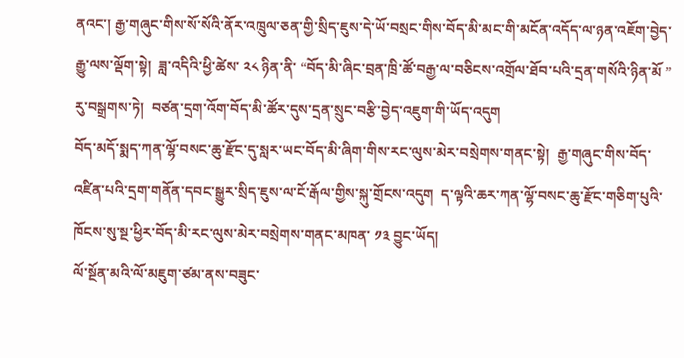ནའང་། རྒྱ་གཞུང་གིས་སོ་སོའི་ནོར་འཁྲུལ་ཅན་གྱི་སྲིད་ཇུས་དེ་ཡོ་བསྲང་གིས་བོད་མི་མང་གི་མངོན་འདོད་ལ་ཉན་འཇོག་བྱེད་རྒྱུ་ལས་ལྡོག་སྟེ།  ཟླ་འདིའི་ཕྱི་ཚེས་ ༢༨ ཉིན་ནི་ “བོད་མི་ཞིང་བྲན་ཁྲི་ཚོ་བརྒྱ་ལ་བཅིངས་འགྲོལ་ཐོབ་པའི་དྲན་གསོའི་ཉིན་མོ ” རུ་བསྒྲགས་ཏེ།  བཙན་དྲག་འོག་བོད་མི་ཚོར་དུས་དྲན་སྲུང་བརྩི་བྱེད་འཇུག་གི་ཡོད་འདུག
བོད་མདོ་སྨད་ཀན་ལྷོ་བསང་ཆུ་རྫོང་དུ་སླར་ཡང་བོད་མི་ཞིག་གིས་རང་ལུས་མེར་བསྲེགས་གནང་སྟེ།  རྒྱ་གཞུང་གིས་བོད་འཛིན་པའི་དྲག་གནོན་དབང་སྒྱུར་སྲིད་ཇུས་ལ་ངོ་རྒོལ་གྱིས་སྐུ་གྲོངས་འདུག  ད་ལྟའི་ཆར་ཀན་ལྷོ་བསང་ཆུ་རྫོང་གཅིག་པུའི་ཁོངས་སུ་སྔ་ཕྱིར་བོད་མི་རང་ལུས་མེར་བསྲེགས་གནང་མཁན་ ༡༣ བྱུང་ཡོད།
ལོ་སྔོན་མའི་ལོ་མཇུག་ཙམ་ནས་བཟུང་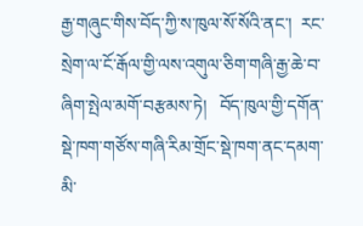རྒྱ་གཞུང་གིས་བོད་ཀྱི་ས་ཁུལ་སོ་སོའི་ནང་།  རང་སྲེག་ལ་ངོ་རྒོལ་གྱི་ལས་འགུལ་ཅིག་གཞི་རྒྱ་ཆེ་བ་ཞིག་སྤེལ་མགོ་བརྩམས་ཏེ།   བོད་ཁུལ་གྱི་དགོན་སྡེ་ཁག་གཙོས་གཞི་རིམ་གྲོང་སྡེ་ཁག་ནང་དམག་མི་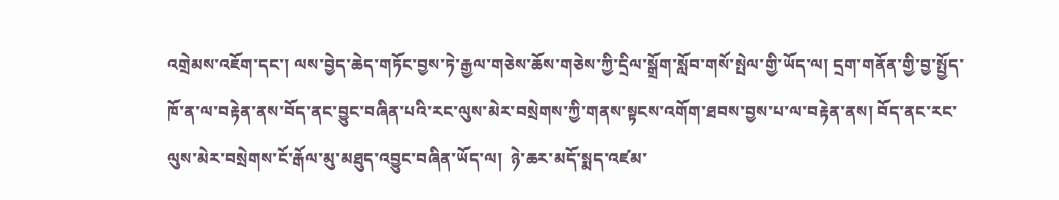འགྲེམས་འཇོག་དང་། ལས་བྱེད་ཆེད་གཏོང་བྱས་ཏེ་རྒྱལ་གཅེས་ཆོས་གཅེས་ཀྱི་དྲིལ་སྒྲོག་སློབ་གསོ་སྤེལ་གྱི་ཡོད་ལ། དྲག་གནོན་གྱི་བྱ་སྤྱོད་ཁོ་ན་ལ་བརྟེན་ནས་བོད་ནང་བྱུང་བཞིན་པའི་རང་ལུས་མེར་བསྲེགས་ཀྱི་གནས་སྟངས་འགོག་ཐབས་བྱས་པ་ལ་བརྟེན་ནས། བོད་ནང་རང་ལུས་མེར་བསྲེགས་ངོ་རྒོལ་མུ་མཐུད་འབྱུང་བཞིན་ཡོད་ལ།  ཉེ་ཆར་མདོ་སྨད་འཛམ་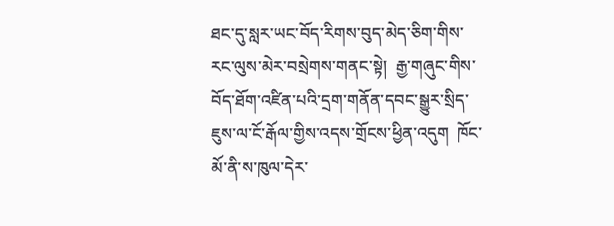ཐང་དུ་སླར་ཡང་བོད་རིགས་བུད་མེད་ཅིག་གིས་རང་ལུས་མེར་བསྲེགས་གནང་སྟེ།  རྒྱ་གཞུང་གིས་བོད་ཐོག་འཛིན་པའི་དྲག་གནོན་དབང་སྒྱུར་སྲིད་ཇུས་ལ་ངོ་རྒོལ་གྱིས་འདས་གྲོངས་ཕྱིན་འདུག  ཁོང་མོ་ནི་ས་ཁུལ་དེར་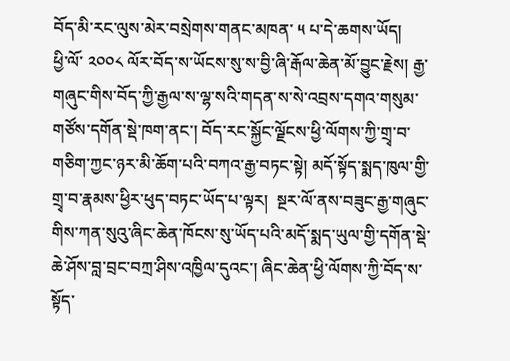བོད་མི་རང་ལུས་མེར་བསྲེགས་གནང་མཁན་ ༥ པ་དེ་ཆགས་ཡོད།
ཕྱི་ལོ་ ༢༠༠༨ ལོར་བོད་ས་ཡོངས་སུ་ས་བྱི་ཞི་རྒོལ་ཆེན་མོ་བྱུང་རྗེས། རྒྱ་གཞུང་གིས་བོད་ཀྱི་རྒྱལ་ས་ལྷ་སའི་གདན་ས་སེ་འབྲས་དགའ་གསུམ་གཙོས་དགོན་སྡེ་ཁག་ནང་། བོད་རང་སྐྱོང་ལྗོངས་ཕྱི་ལོགས་ཀྱི་གྲྭ་བ་གཅིག་ཀྱང་ཉར་མི་ཆོག་པའི་བཀའ་རྒྱ་བཏང་སྟེ། མདོ་སྟོད་སྨད་ཁུལ་གྱི་གྲྭ་བ་རྣམས་ཕྱིར་ཕུད་བཏང་ཡོད་པ་ལྟར།  སྔར་ལོ་ནས་བཟུང་རྒྱ་གཞུང་གིས་ཀན་སུའུ་ཞིང་ཆེན་ཁོངས་སུ་ཡོད་པའི་མདོ་སྨད་ཡུལ་གྱི་དགོན་སྡེ་ཆེ་ཤོས་བླ་བྲང་བཀྲ་ཤིས་འཁྱིལ་དུའང་། ཞིང་ཆེན་ཕྱི་ལོགས་ཀྱི་བོད་ས་སྟོད་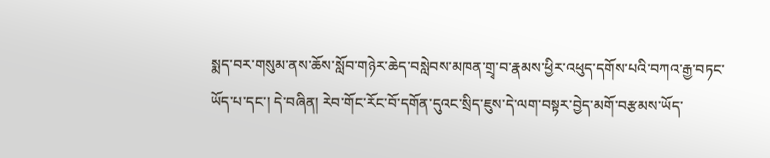སྨད་བར་གསུམ་ནས་ཆོས་སློབ་གཉེར་ཆེད་བསླེབས་མཁན་གྲྭ་བ་རྣམས་ཕྱིར་འཕུད་དགོས་པའི་བཀའ་རྒྱ་བཏང་ཡོད་པ་དང་། དེ་བཞིན། རེབ་གོང་རོང་བོ་དགོན་དུའང་སྲིད་ཇུས་དེ་ལག་བསྟར་བྱེད་མགོ་བརྩམས་ཡོད་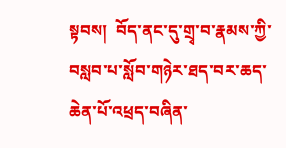སྟབས།  བོད་ནང་དུ་གྲྭ་བ་རྣམས་ཀྱི་བསླབ་པ་སློབ་གཉེར་ཐད་བར་ཆད་ཆེན་པོ་འཕྲད་བཞིན་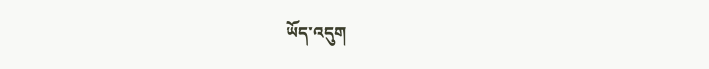ཡོད་འདུག